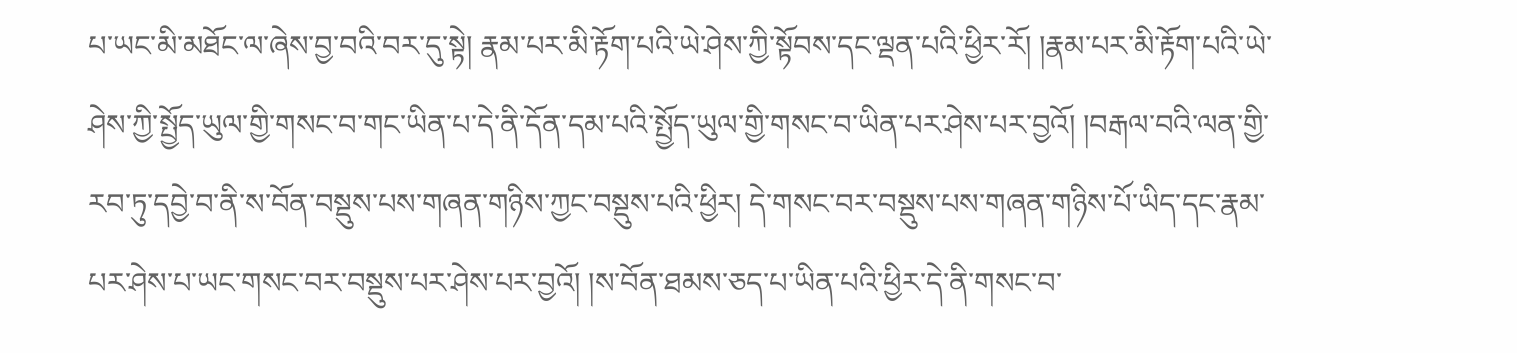པ་ཡང་མི་མཐོང་ལ་ཞེས་བྱ་བའི་བར་དུ་སྟེ། རྣམ་པར་མི་རྟོག་པའི་ཡེ་ཤེས་ཀྱི་སྟོབས་དང་ལྡན་པའི་ཕྱིར་རོ། །རྣམ་པར་མི་རྟོག་པའི་ཡེ་ཤེས་ཀྱི་སྤྱོད་ཡུལ་གྱི་གསང་བ་གང་ཡིན་པ་དེ་ནི་དོན་དམ་པའི་སྤྱོད་ཡུལ་གྱི་གསང་བ་ཡིན་པར་ཤེས་པར་བྱའོ། །བརྒལ་བའི་ལན་གྱི་རབ་ཏུ་དབྱེ་བ་ནི་ས་བོན་བསྡུས་པས་གཞན་གཉིས་ཀྱང་བསྡུས་པའི་ཕྱིར། དེ་གསང་བར་བསྡུས་པས་གཞན་གཉིས་པོ་ཡིད་དང་རྣམ་པར་ཤེས་པ་ཡང་གསང་བར་བསྡུས་པར་ཤེས་པར་བྱའོ། །ས་བོན་ཐམས་ཅད་པ་ཡིན་པའི་ཕྱིར་དེ་ནི་གསང་བ་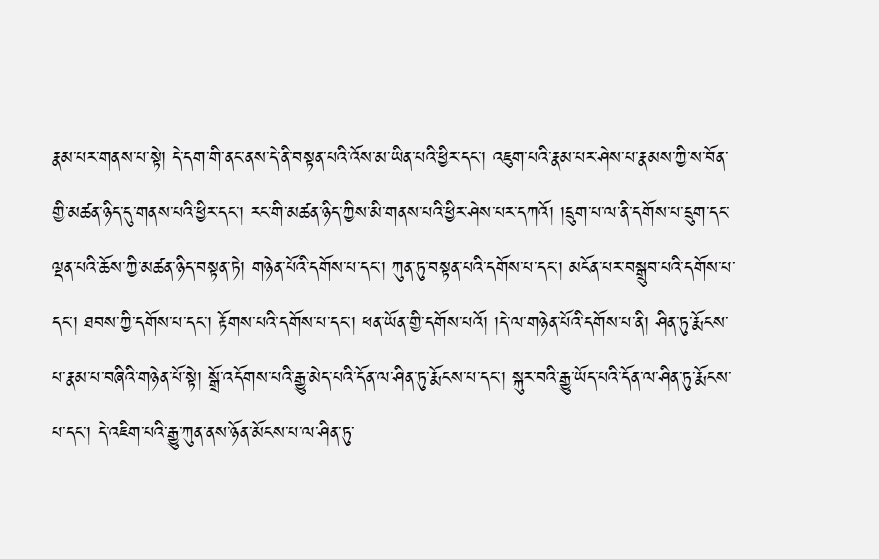རྣམ་པར་གནས་པ་སྟེ། དེ་དག་གི་ནང་ནས་དེ་ནི་བསྟན་པའི་འོས་མ་ཡིན་པའི་ཕྱིར་དང་། འཇུག་པའི་རྣམ་པར་ཤེས་པ་རྣམས་ཀྱི་ས་བོན་གྱི་མཚན་ཉིད་དུ་གནས་པའི་ཕྱིར་དང་། རང་གི་མཚན་ཉིད་ཀྱིས་མི་གནས་པའི་ཕྱིར་ཤེས་པར་དཀའོ། །དྲུག་པ་ལ་ནི་དགོས་པ་དྲུག་དང་ལྡན་པའི་ཆོས་ཀྱི་མཚན་ཉིད་བསྟན་ཏེ། གཉེན་པོའི་དགོས་པ་དང་། ཀུན་ཏུ་བསྟན་པའི་དགོས་པ་དང་། མངོན་པར་བསྒྲུབ་པའི་དགོས་པ་དང་། ཐབས་ཀྱི་དགོས་པ་དང་། རྟོགས་པའི་དགོས་པ་དང་། ཕན་ཡོན་གྱི་དགོས་པའོ། །དེ་ལ་གཉེན་པོའི་དགོས་པ་ནི། ཤིན་ཏུ་རྨོངས་པ་རྣམ་པ་བཞིའི་གཉེན་པོ་སྟེ། སྒྲོ་འདོགས་པའི་རྒྱུ་མེད་པའི་དོན་ལ་ཤིན་ཏུ་རྨོངས་པ་དང་། སྐུར་བའི་རྒྱུ་ཡོད་པའི་དོན་ལ་ཤིན་ཏུ་རྨོངས་པ་དང་། དེ་འཇིག་པའི་རྒྱུ་ཀུན་ནས་ཉོན་མོངས་པ་ལ་ཤིན་ཏུ་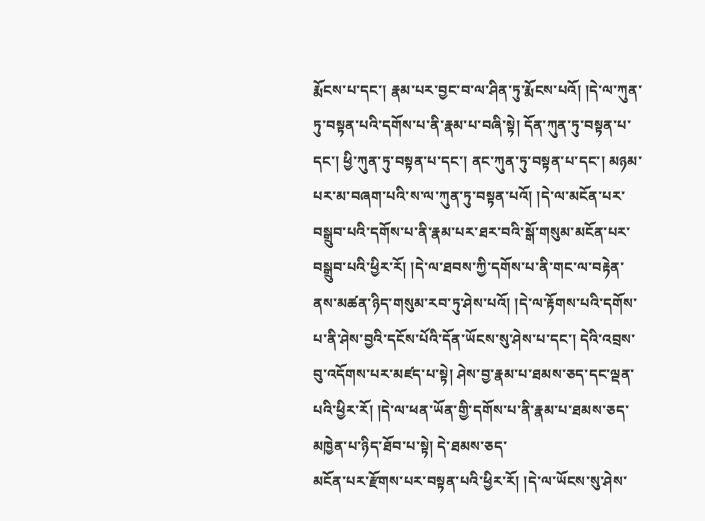རྨོངས་པ་དང་། རྣམ་པར་བྱང་བ་ལ་ཤིན་ཏུ་རྨོངས་པའོ། །དེ་ལ་ཀུན་ཏུ་བསྟན་པའི་དགོས་པ་ནི་རྣམ་པ་བཞི་སྟེ། དོན་ཀུན་ཏུ་བསྟན་པ་དང་། ཕྱི་ཀུན་ཏུ་བསྟན་པ་དང་། ནང་ཀུན་ཏུ་བསྟན་པ་དང་། མཉམ་པར་མ་བཞག་པའི་ས་ལ་ཀུན་ཏུ་བསྟན་པའོ། །དེ་ལ་མངོན་པར་བསྒྲུབ་པའི་དགོས་པ་ནི་རྣམ་པར་ཐར་བའི་སྒོ་གསུམ་མངོན་པར་བསྒྲུབ་པའི་ཕྱིར་རོ། །དེ་ལ་ཐབས་ཀྱི་དགོས་པ་ནི་གང་ལ་བརྟེན་ནས་མཚན་ཉིད་གསུམ་རབ་ཏུ་ཤེས་པའོ། །དེ་ལ་རྟོགས་པའི་དགོས་པ་ནི་ཤེས་བྱའི་དངོས་པོའི་དོན་ཡོངས་སུ་ཤེས་པ་དང་། དེའི་འབྲས་བུ་འདོགས་པར་མཛད་པ་སྟེ། ཤེས་བྱ་རྣམ་པ་ཐམས་ཅད་དང་ལྡན་པའི་ཕྱིར་རོ། །དེ་ལ་ཕན་ཡོན་གྱི་དགོས་པ་ནི་རྣམ་པ་ཐམས་ཅད་མཁྱེན་པ་ཉིད་ཐོབ་པ་སྟེ། དེ་ཐམས་ཅད་
མངོན་པར་རྫོགས་པར་བསྟན་པའི་ཕྱིར་རོ། །དེ་ལ་ཡོངས་སུ་ཤེས་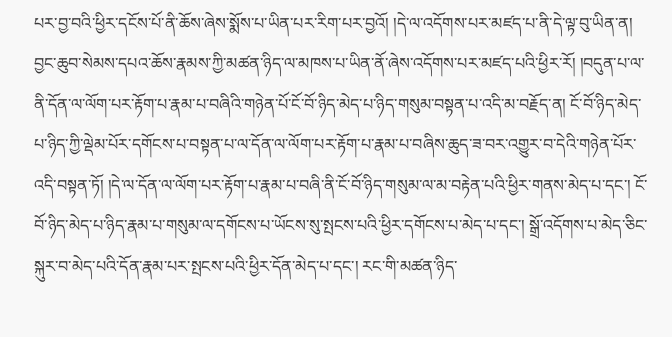པར་བྱ་བའི་ཕྱིར་དངོས་པོ་ནི་ཆོས་ཞེས་སྨོས་པ་ཡིན་པར་རིག་པར་བྱའོ། །དེ་ལ་འདོགས་པར་མཛད་པ་ནི་དེ་ལྟ་བུ་ཡིན་ན། བྱང་ཆུབ་སེམས་དཔའ་ཆོས་རྣམས་ཀྱི་མཚན་ཉིད་ལ་མཁས་པ་ཡིན་ནོ་ཞེས་འདོགས་པར་མཛད་པའི་ཕྱིར་རོ། །བདུན་པ་ལ་ནི་དོན་ལ་ལོག་པར་རྟོག་པ་རྣམ་པ་བཞིའི་གཉེན་པོ་ངོ་བོ་ཉིད་མེད་པ་ཉིད་གསུམ་བསྟན་པ་འདི་མ་བརྗོད་ན། ངོ་བོ་ཉིད་མེད་པ་ཉིད་ཀྱི་ལྡེམ་པོར་དགོངས་པ་བསྟན་པ་ལ་དོན་ལ་ལོག་པར་རྟོག་པ་རྣམ་པ་བཞིས་ཆུད་ཟ་བར་འགྱུར་བ་དེའི་གཉེན་པོར་འདི་བསྟན་ཏོ། །དེ་ལ་དོན་ལ་ལོག་པར་རྟོག་པ་རྣམ་པ་བཞི་ནི་ངོ་བོ་ཉིད་གསུམ་ལ་མ་བརྟེན་པའི་ཕྱིར་གནས་མེད་པ་དང་། ངོ་བོ་ཉིད་མེད་པ་ཉིད་རྣམ་པ་གསུམ་ལ་དགོངས་པ་ཡོངས་སུ་སྤངས་པའི་ཕྱིར་དགོངས་པ་མེད་པ་དང་། སྒྲོ་འདོགས་པ་མེད་ཅིང་སྐུར་བ་མེད་པའི་དོན་རྣམ་པར་སྤངས་པའི་ཕྱིར་དོན་མེད་པ་དང་། རང་གི་མཚན་ཉིད་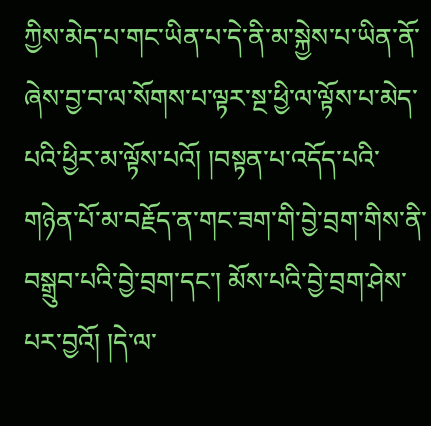ཀྱིས་མེད་པ་གང་ཡིན་པ་དེ་ནི་མ་སྐྱེས་པ་ཡིན་ནོ་ཞེས་བྱ་བ་ལ་སོགས་པ་ལྟར་སྔ་ཕྱི་ལ་ལྟོས་པ་མེད་པའི་ཕྱིར་མ་ལྟོས་པའོ། །བསྟན་པ་འདོད་པའི་གཉེན་པོ་མ་བརྗོད་ན་གང་ཟག་གི་བྱེ་བྲག་གིས་ནི་བསྒྲུབ་པའི་བྱེ་བྲག་དང་། མོས་པའི་བྱེ་བྲག་ཤེས་པར་བྱའོ། །དེ་ལ་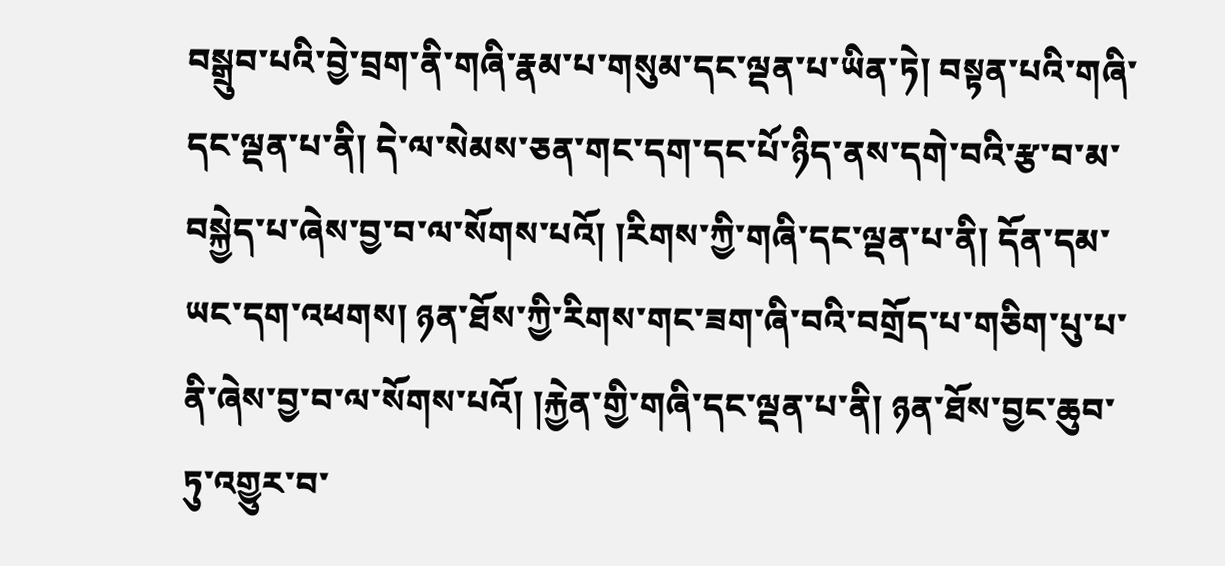བསྒྲུབ་པའི་བྱེ་བྲག་ནི་གཞི་རྣམ་པ་གསུམ་དང་ལྡན་པ་ཡིན་ཏེ། བསྟན་པའི་གཞི་དང་ལྡན་པ་ནི། དེ་ལ་སེམས་ཅན་གང་དག་དང་པོ་ཉིད་ནས་དགེ་བའི་རྩ་བ་མ་བསྐྱེད་པ་ཞེས་བྱ་བ་ལ་སོགས་པའོ། །རིགས་ཀྱི་གཞི་དང་ལྡན་པ་ནི། དོན་དམ་ཡང་དག་འཕགས། ཉན་ཐོས་ཀྱི་རིགས་གང་ཟག་ཞི་བའི་བགྲོད་པ་གཅིག་པུ་པ་ནི་ཞེས་བྱ་བ་ལ་སོགས་པའོ། །རྐྱེན་གྱི་གཞི་དང་ལྡན་པ་ནི། ཉན་ཐོས་བྱང་ཆུབ་ཏུ་འགྱུར་བ་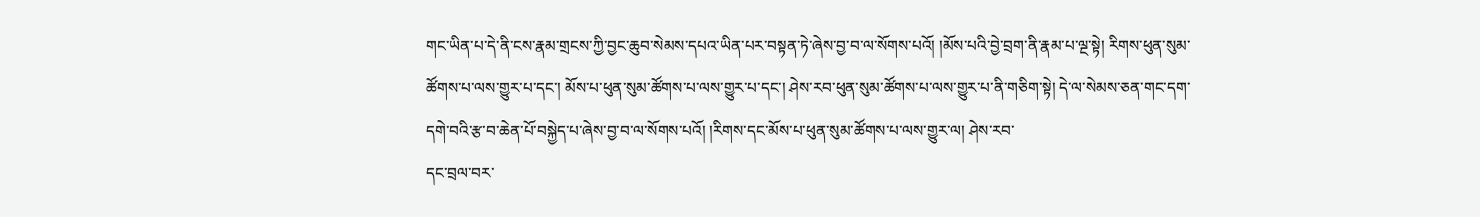གང་ཡིན་པ་དེ་ནི་ངས་རྣམ་གྲངས་ཀྱི་བྱང་ཆུབ་སེམས་དཔའ་ཡིན་པར་བསྟན་ཏེ་ཞེས་བྱ་བ་ལ་སོགས་པའོ། །མོས་པའི་བྱེ་བྲག་ནི་རྣམ་པ་ལྔ་སྟེ། རིགས་ཕུན་སུམ་ཚོགས་པ་ལས་གྱུར་པ་དང་། མོས་པ་ཕུན་སུམ་ཚོགས་པ་ལས་གྱུར་པ་དང་། ཤེས་རབ་ཕུན་སུམ་ཚོགས་པ་ལས་གྱུར་པ་ནི་གཅིག་སྟེ། དེ་ལ་སེམས་ཅན་གང་དག་དགེ་བའི་རྩ་བ་ཆེན་པོ་བསྐྱེད་པ་ཞེས་བྱ་བ་ལ་སོགས་པའོ། །རིགས་དང་མོས་པ་ཕུན་སུམ་ཚོགས་པ་ལས་གྱུར་ལ། ཤེས་རབ་
དང་བྲལ་བར་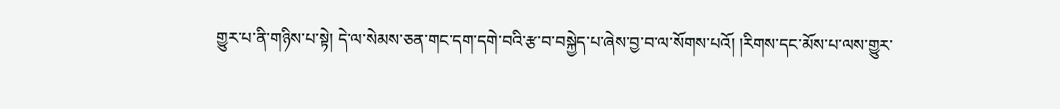གྱུར་པ་ནི་གཉིས་པ་སྟེ། དེ་ལ་སེམས་ཅན་གང་དག་དགེ་བའི་རྩ་བ་བསྐྱེད་པ་ཞེས་བྱ་བ་ལ་སོགས་པའོ། །རིགས་དང་མོས་པ་ལས་གྱུར་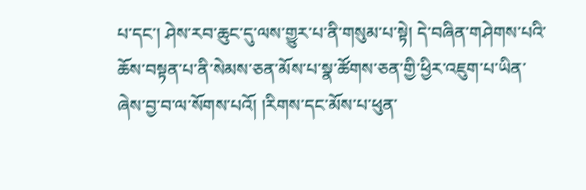པ་དང་། ཤེས་རབ་ཆུང་དུ་ལས་གྱུར་པ་ནི་གསུམ་པ་སྟེ། དེ་བཞིན་གཤེགས་པའི་ཆོས་བསྟན་པ་ནི་སེམས་ཅན་མོས་པ་སྣ་ཚོགས་ཅན་གྱི་ཕྱིར་འཇུག་པ་ཡིན་ཞེས་བྱ་བ་ལ་སོགས་པའོ། །རིགས་དང་མོས་པ་ཕུན་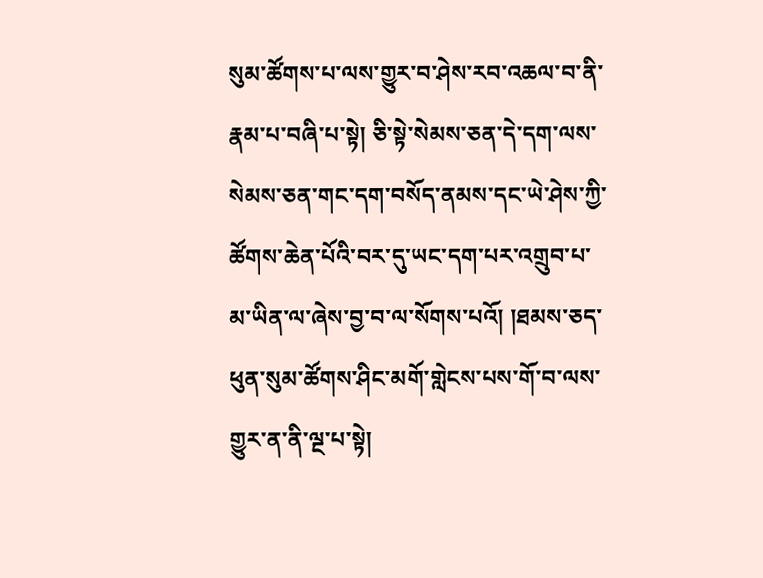སུམ་ཚོགས་པ་ལས་གྱུར་བ་ཤེས་རབ་འཆལ་བ་ནི་རྣམ་པ་བཞི་པ་སྟེ། ཅི་སྟེ་སེམས་ཅན་དེ་དག་ལས་སེམས་ཅན་གང་དག་བསོད་ནམས་དང་ཡེ་ཤེས་ཀྱི་ཚོགས་ཆེན་པོའི་བར་དུ་ཡང་དག་པར་འགྲུབ་པ་མ་ཡིན་ལ་ཞེས་བྱ་བ་ལ་སོགས་པའོ། །ཐམས་ཅད་ཕུན་སུམ་ཚོགས་ཤིང་མགོ་གླེངས་པས་གོ་བ་ལས་གྱུར་ན་ནི་ལྔ་པ་སྟེ།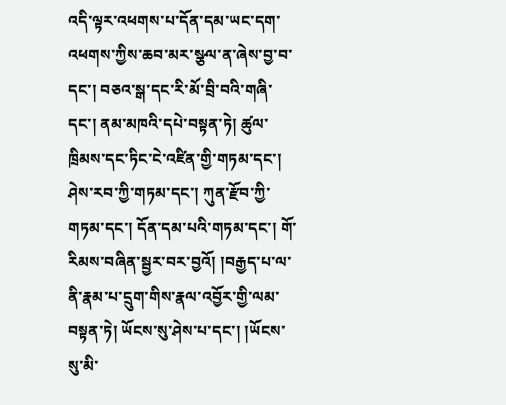འདི་ལྟར་འཕགས་པ་དོན་དམ་ཡང་དག་འཕགས་ཀྱིས་ཆབ་མར་སྩལ་ན་ཞེས་བྱ་བ་དང་། བཅའ་སྒ་དང་རི་མོ་བྲི་བའི་གཞི་དང་། ནམ་མཁའི་དཔེ་བསྟན་ཏེ། ཚུལ་ཁྲིམས་དང་ཏིང་ངེ་འཛིན་གྱི་གཏམ་དང་། ཤེས་རབ་ཀྱི་གཏམ་དང་། ཀུན་རྫོབ་ཀྱི་གཏམ་དང་། དོན་དམ་པའི་གཏམ་དང་། གོ་རིམས་བཞིན་སྦྱར་བར་བྱའོ། །བརྒྱད་པ་ལ་ནི་རྣམ་པ་དྲུག་གིས་རྣལ་འབྱོར་གྱི་ལམ་བསྟན་ཏེ། ཡོངས་སུ་ཤེས་པ་དང་། །ཡོངས་སུ་མི་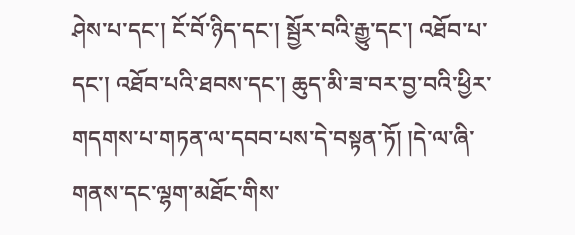ཤེས་པ་དང་། ངོ་བོ་ཉིད་དང་། སྦྱོར་བའི་རྒྱུ་དང་། འཐོབ་པ་དང་། འཐོབ་པའི་ཐབས་དང་། ཆུད་མི་ཟ་བར་བྱ་བའི་ཕྱིར་གདགས་པ་གཏན་ལ་དབབ་པས་དེ་བསྟན་ཏོ། །དེ་ལ་ཞི་གནས་དང་ལྷག་མཐོང་གིས་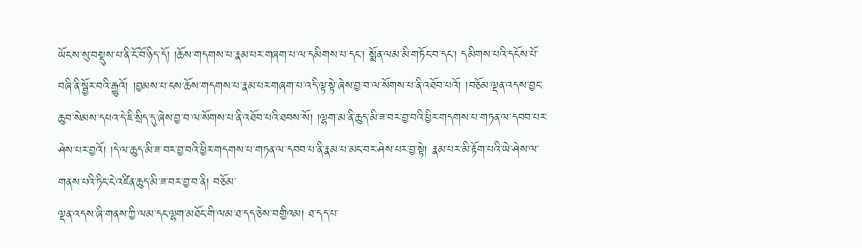ཡོངས་སུ་བསྡུས་པ་ནི་ངོ་བོ་ཉིད་དོ། །ཆོས་གདགས་པ་རྣམ་པར་གཞག་པ་ལ་དམིགས་པ་དང་། སྨོན་ལམ་མི་གཏོང་བ་དང་། དམིགས་པའི་དངོས་པོ་བཞི་ནི་སྦྱོར་བའི་རྒྱུའོ། །བྱམས་པ་ངས་ཆོས་གདགས་པ་རྣམ་པར་གཞག་པ་འདི་ལྟ་སྟེ་ཞེས་བྱ་བ་ལ་སོགས་པ་ནི་འཐོབ་པའོ། །བཅོམ་ལྡན་འདས་བྱང་ཆུབ་སེམས་དཔའ་དེ་ཇི་སྲིད་དུ་ཞེས་བྱ་བ་ལ་སོགས་པ་ནི་འཐོབ་པའི་ཐབས་སོ། །ལྷག་མ་ནི་ཆུད་མི་ཟ་བར་བྱ་བའི་ཕྱིར་གདགས་པ་གཏན་ལ་དབབ་པར་ཤེས་པར་བྱའོ། །དེ་ལ་ཆུད་མི་ཟ་བར་བྱ་བའི་ཕྱིར་གདགས་པ་གཏན་ལ་དབབ་པ་ནི་རྣམ་པ་མང་བར་ཤེས་པར་བྱ་སྟེ། རྣམ་པར་མི་རྟོག་པའི་ཡེ་ཤེས་ལ་གནས་པའི་ཏིང་ངེ་འཛིན་ཆུད་མི་ཟ་བར་བྱ་བ་ནི། བཅོམ་
ལྡན་འདས་ཞི་གནས་ཀྱི་ལམ་དང་ལྷག་མཐོང་གི་ལམ་ཐ་དད་ཅེས་བགྱིའམ། ཐ་དད་པ་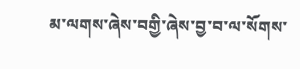མ་ལགས་ཞེས་བགྱི་ཞེས་བྱ་བ་ལ་སོགས་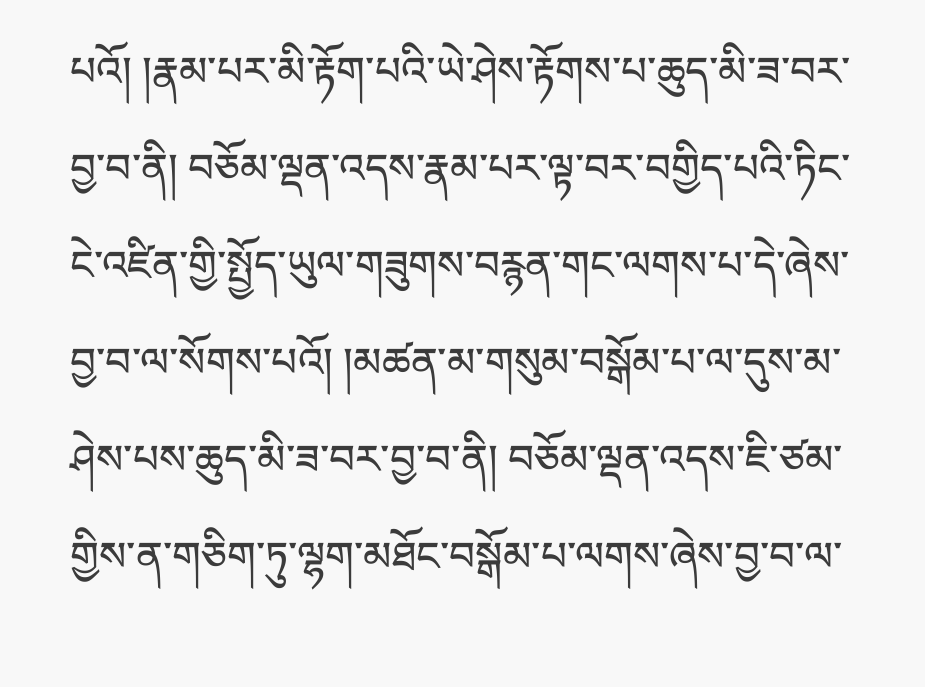པའོ། །རྣམ་པར་མི་རྟོག་པའི་ཡེ་ཤེས་རྟོགས་པ་ཆུད་མི་ཟ་བར་བྱ་བ་ནི། བཅོམ་ལྡན་འདས་རྣམ་པར་ལྟ་བར་བགྱིད་པའི་ཏིང་ངེ་འཛིན་གྱི་སྤྱོད་ཡུལ་གཟུགས་བརྙན་གང་ལགས་པ་དེ་ཞེས་བྱ་བ་ལ་སོགས་པའོ། །མཚན་མ་གསུམ་བསྒོམ་པ་ལ་དུས་མ་ཤེས་པས་ཆུད་མི་ཟ་བར་བྱ་བ་ནི། བཅོམ་ལྡན་འདས་ཇི་ཙམ་གྱིས་ན་གཅིག་ཏུ་ལྷག་མཐོང་བསྒོམ་པ་ལགས་ཞེས་བྱ་བ་ལ་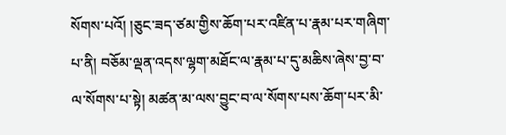སོགས་པའོ། །ཅུང་ཟད་ཙམ་གྱིས་ཆོག་པར་འཛིན་པ་རྣམ་པར་གཞིག་པ་ནི། བཅོམ་ལྡན་འདས་ལྷག་མཐོང་ལ་རྣམ་པ་དུ་མཆིས་ཞེས་བྱ་བ་ལ་སོགས་པ་སྟེ། མཚན་མ་ལས་བྱུང་བ་ལ་སོགས་པས་ཆོག་པར་མི་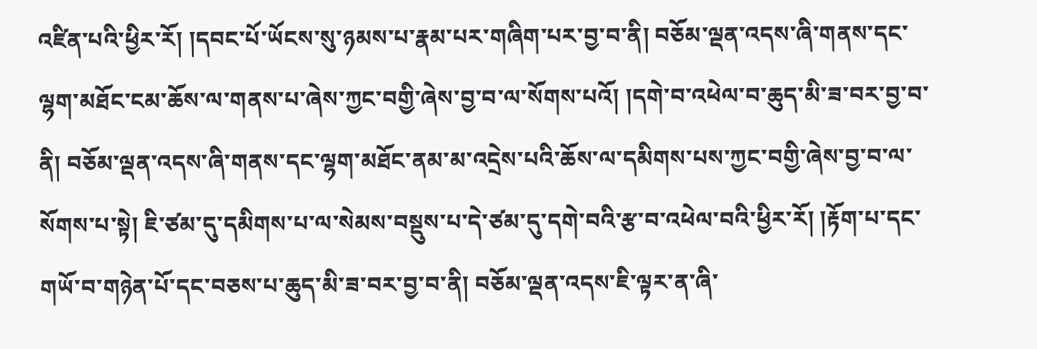འཛིན་པའི་ཕྱིར་རོ། །དབང་པོ་ཡོངས་སུ་ཉམས་པ་རྣམ་པར་གཞིག་པར་བྱ་བ་ནི། བཅོམ་ལྡན་འདས་ཞི་གནས་དང་ལྷག་མཐོང་ངམ་ཆོས་ལ་གནས་པ་ཞེས་ཀྱང་བགྱི་ཞེས་བྱ་བ་ལ་སོགས་པའོ། །དགེ་བ་འཕེལ་བ་ཆུད་མི་ཟ་བར་བྱ་བ་ནི། བཅོམ་ལྡན་འདས་ཞི་གནས་དང་ལྷག་མཐོང་ནམ་མ་འདྲེས་པའི་ཆོས་ལ་དམིགས་པས་ཀྱང་བགྱི་ཞེས་བྱ་བ་ལ་སོགས་པ་སྟེ། ཇི་ཙམ་དུ་དམིགས་པ་ལ་སེམས་བསྡུས་པ་དེ་ཙམ་དུ་དགེ་བའི་རྩ་བ་འཕེལ་བའི་ཕྱིར་རོ། །རྟོག་པ་དང་གཡོ་བ་གཉེན་པོ་དང་བཅས་པ་ཆུད་མི་ཟ་བར་བྱ་བ་ནི། བཅོམ་ལྡན་འདས་ཇི་ལྟར་ན་ཞི་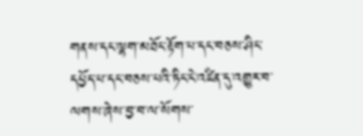གནས་དང་ལྷག་མཐོང་རྟོག་པ་དང་བཅས་ཤིང་དཔྱོད་པ་དང་བཅས་པའི་ཏིང་ངེ་འཛིན་དུ་འགྱུར་བ་ལགས་ཞེས་བྱ་བ་ལ་སོགས་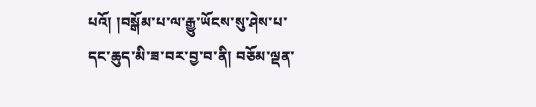པའོ། །བསྒོམ་པ་ལ་རྒྱུ་ཡོངས་སུ་ཤེས་པ་དང་ཆུད་མི་ཟ་བར་བྱ་བ་ནི། བཅོམ་ལྡན་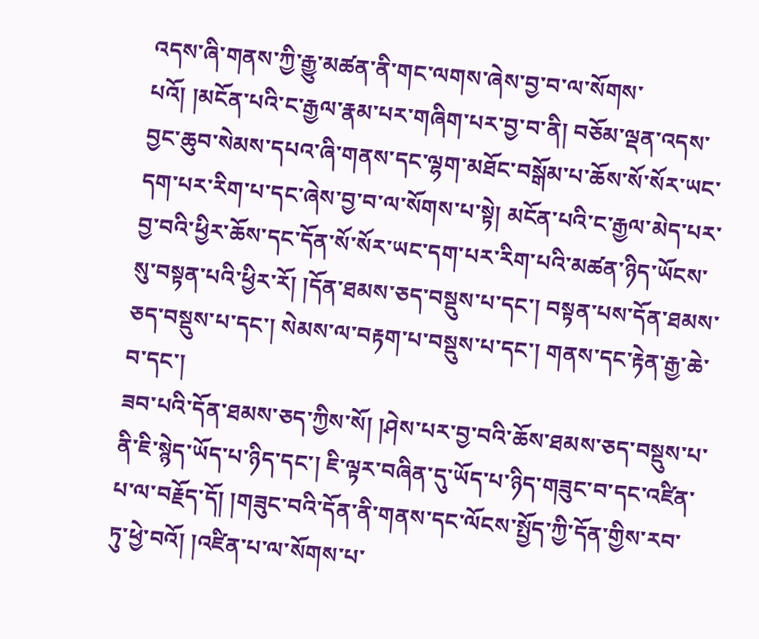འདས་ཞི་གནས་ཀྱི་རྒྱུ་མཚན་ནི་གང་ལགས་ཞེས་བྱ་བ་ལ་སོགས་པའོ། །མངོན་པའི་ང་རྒྱལ་རྣམ་པར་གཞིག་པར་བྱ་བ་ནི། བཅོམ་ལྡན་འདས་བྱང་ཆུབ་སེམས་དཔའ་ཞི་གནས་དང་ལྷག་མཐོང་བསྒོམ་པ་ཆོས་སོ་སོར་ཡང་དག་པར་རིག་པ་དང་ཞེས་བྱ་བ་ལ་སོགས་པ་སྟེ། མངོན་པའི་ང་རྒྱལ་མེད་པར་བྱ་བའི་ཕྱིར་ཆོས་དང་དོན་སོ་སོར་ཡང་དག་པར་རིག་པའི་མཚན་ཉིད་ཡོངས་སུ་བསྟན་པའི་ཕྱིར་རོ། །དོན་ཐམས་ཅད་བསྡུས་པ་དང་། བསྟན་པས་དོན་ཐམས་ཅད་བསྡུས་པ་དང་། སེམས་ལ་བརྟག་པ་བསྡུས་པ་དང་། གནས་དང་རྟེན་རྒྱ་ཆེ་བ་དང་།
ཟབ་པའི་དོན་ཐམས་ཅད་ཀྱིས་སོ། །ཤེས་པར་བྱ་བའི་ཆོས་ཐམས་ཅད་བསྡུས་པ་ནི་ཇི་སྙེད་ཡོད་པ་ཉིད་དང་། ཇི་ལྟར་བཞིན་དུ་ཡོད་པ་ཉིད་གཟུང་བ་དང་འཛིན་པ་ལ་བརྗོད་དོ། །གཟུང་བའི་དོན་ནི་གནས་དང་ལོངས་སྤྱོད་ཀྱི་དོན་གྱིས་རབ་ཏུ་ཕྱེ་བའོ། །འཛིན་པ་ལ་སོགས་པ་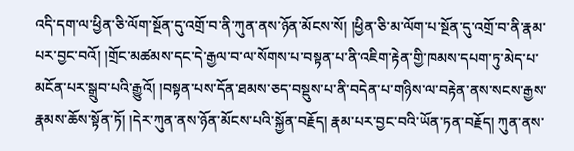འདི་དག་ལ་ཕྱིན་ཅི་ལོག་སྔོན་དུ་འགྲོ་བ་ནི་ཀུན་ནས་ཉོན་མོངས་སོ། །ཕྱིན་ཅི་མ་ལོག་པ་སྔོན་དུ་འགྲོ་བ་ནི་རྣམ་པར་བྱང་བའོ། །གྲོང་མཚམས་དང་དེ་རྒྱལ་བ་ལ་སོགས་པ་བསྟན་པ་ནི་འཇིག་རྟེན་གྱི་ཁམས་དཔག་ཏུ་མེད་པ་མངོན་པར་སྒྲུབ་པའི་རྒྱུའོ། །བསྟན་པས་དོན་ཐམས་ཅད་བསྡུས་པ་ནི་བདེན་པ་གཉིས་ལ་བརྟེན་ནས་སངས་རྒྱས་རྣམས་ཆོས་སྟོན་ཏོ། །དེར་ཀུན་ནས་ཉོན་མོངས་པའི་སྐྱོན་བརྗོད། རྣམ་པར་བྱང་བའི་ཡོན་ཏན་བརྗོད། ཀུན་ནས་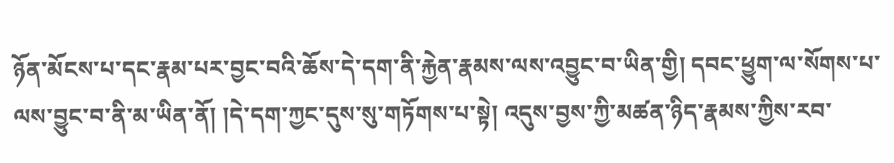ཉོན་མོངས་པ་དང་རྣམ་པར་བྱང་བའི་ཆོས་དེ་དག་ནི་རྐྱེན་རྣམས་ལས་འབྱུང་བ་ཡིན་གྱི། དབང་ཕྱུག་ལ་སོགས་པ་ལས་བྱུང་བ་ནི་མ་ཡིན་ནོ། །དེ་དག་ཀྱང་དུས་སུ་གཏོགས་པ་སྟེ། འདུས་བྱས་ཀྱི་མཚན་ཉིད་རྣམས་ཀྱིས་རབ་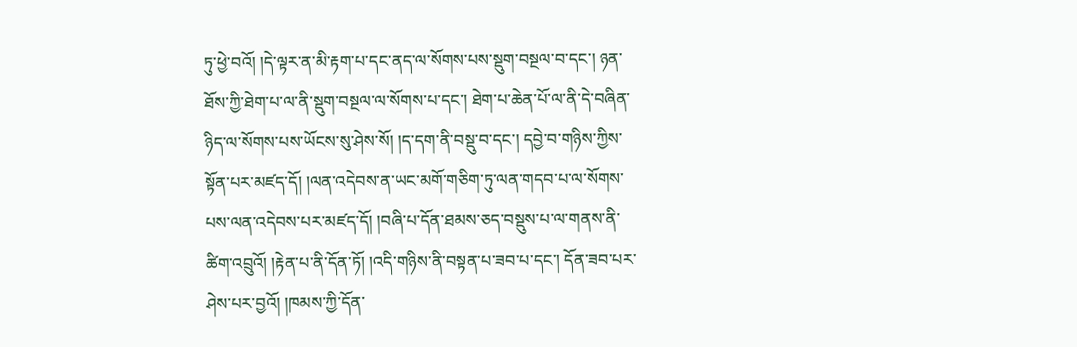ཏུ་ཕྱེ་བའོ། །དེ་ལྟར་ན་མི་རྟག་པ་དང་ནད་ལ་སོགས་པས་སྡུག་བསྔལ་བ་དང་། ཉན་ཐོས་ཀྱི་ཐེག་པ་ལ་ནི་སྡུག་བསྔལ་ལ་སོགས་པ་དང་། ཐེག་པ་ཆེན་པོ་ལ་ནི་དེ་བཞིན་ཉིད་ལ་སོགས་པས་ཡོངས་སུ་ཤེས་སོ། །ད་དག་ནི་བསྡུ་བ་དང་། དབྱེ་བ་གཉིས་ཀྱིས་སྟོན་པར་མཛད་དོ། །ལན་འདེབས་ན་ཡང་མགོ་གཅིག་ཏུ་ལན་གདབ་པ་ལ་སོགས་པས་ལན་འདེབས་པར་མཛད་དོ། །བཞི་པ་དོན་ཐམས་ཅད་བསྡུས་པ་ལ་གནས་ནི་ཚིག་འབྲུའོ། །རྟེན་པ་ནི་དོན་ཏོ། །འདི་གཉིས་ནི་བསྟན་པ་ཟབ་པ་དང་། དོན་ཟབ་པར་ཤེས་པར་བྱའོ། །ཁམས་ཀྱི་དོན་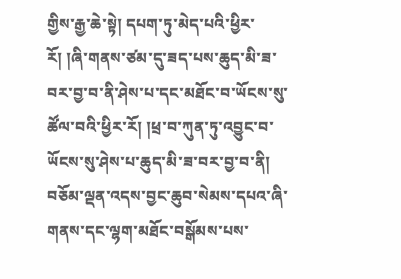གྱིས་རྒྱ་ཆེ་སྟེ། དཔག་ཏུ་མེད་པའི་ཕྱིར་རོ། །ཞི་གནས་ཙམ་དུ་ཟད་པས་ཆུད་མི་ཟ་བར་བྱ་བ་ནི་ཤེས་པ་དང་མཐོང་བ་ཡོངས་སུ་ཚོལ་བའི་ཕྱིར་རོ། །ཕྲ་བ་ཀུན་ཏུ་འབྱུང་བ་ཡོངས་སུ་ཤེས་པ་ཆུད་མི་ཟ་བར་བྱ་བ་ནི། བཅོམ་ལྡན་འདས་བྱང་ཆུབ་སེམས་དཔའ་ཞི་གནས་དང་ལྷག་མཐོང་བསྒོམས་པས་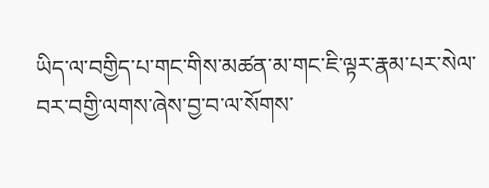ཡིད་ལ་བགྱིད་པ་གང་གིས་མཚན་མ་གང་ཇི་ལྟར་རྣམ་པར་སེལ་བར་བགྱི་ལགས་ཞེས་བྱ་བ་ལ་སོགས་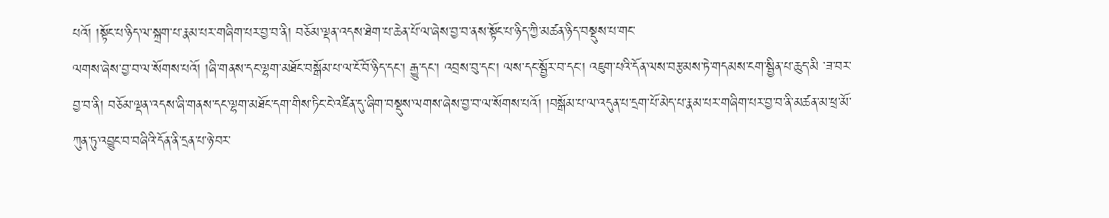པའོ། །སྟོང་པ་ཉིད་ལ་སྐྲག་པ་རྣམ་པར་གཞིག་པར་བྱ་བ་ནི། བཅོམ་ལྡན་འདས་ཐེག་པ་ཆེན་པོ་ལ་ཞེས་བྱ་བ་ནས་སྟོང་པ་ཉིད་ཀྱི་མཚན་ཉིད་བསྡུས་པ་གང་
ལགས་ཞེས་བྱ་བ་ལ་སོགས་པའོ། །ཞི་གནས་དང་ལྷག་མཐོང་བསྒོམ་པ་ལ་ངོ་བོ་ཉིད་དང་། རྒྱུ་དང་། འབྲས་བུ་དང་། ལས་དང་སྦྱོར་བ་དང་། འཇུག་པའི་དོན་ལས་བརྩམས་ཏེ་གདམས་ངག་སྦྱིན་པ་ཆུད་མི ་ཟ་བར་བྱ་བ་ནི། བཅོམ་ལྡན་འདས་ཞི་གནས་དང་ལྷག་མཐོང་དག་གིས་ཏིང་ངེ་འཛིན་དུ་ཞིག་བསྡུས་ལགས་ཞེས་བྱ་བ་ལ་སོགས་པའོ། །བསྒོམ་པ་ལ་འདུན་པ་དྲག་པོ་མེད་པ་རྣམ་པར་གཞིག་པར་བྱ་བ་ནི་མཚན་མ་ཕྲ་མོ་ཀུན་ཏུ་འབྱུང་བ་བཞིའི་དོན་ནི་དྲན་པ་ཉེ་བར་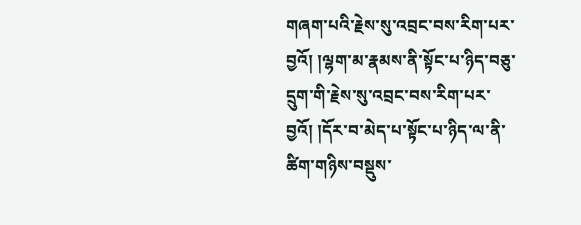གཞག་པའི་རྗེས་སུ་འབྲང་བས་རིག་པར་བྱའོ། །ལྷག་མ་རྣམས་ནི་སྟོང་པ་ཉིད་བཅུ་དྲུག་གི་རྗེས་སུ་འབྲང་བས་རིག་པར་བྱའོ། །དོར་བ་མེད་པ་སྟོང་པ་ཉིད་ལ་ནི་ཚིག་གཉིས་བསྡུས་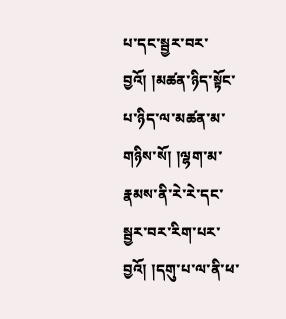པ་དང་སྦྱར་བར་བྱའོ། །མཚན་ཉིད་སྟོང་པ་ཉིད་ལ་མཚན་མ་གཉིས་སོ། །ལྷག་མ་རྣམས་ནི་རེ་རེ་དང་སྦྱར་བར་རིག་པར་བྱའོ། །དགུ་པ་ལ་ནི་ཕ་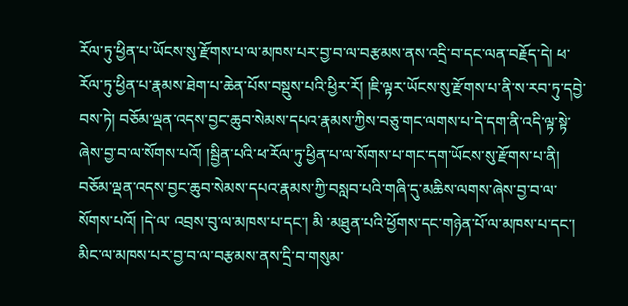རོལ་ཏུ་ཕྱིན་པ་ཡོངས་སུ་རྫོགས་པ་ལ་མཁས་པར་བྱ་བ་ལ་བརྩམས་ནས་འདྲི་བ་དང་ལན་བརྗོད་དེ། ཕ་རོལ་ཏུ་ཕྱིན་པ་རྣམས་ཐེག་པ་ཆེན་པོས་བསྡུས་པའི་ཕྱིར་རོ། །ཇི་ལྟར་ཡོངས་སུ་རྫོགས་པ་ནི་ས་རབ་ཏུ་དབྱེ་བས་ཏེ། བཅོམ་ལྡན་འདས་བྱང་ཆུབ་སེམས་དཔའ་རྣམས་ཀྱིས་བཅུ་གང་ལགས་པ་དེ་དག་ནི་འདི་ལྟ་སྟེ་ཞེས་བྱ་བ་ལ་སོགས་པའོ། །སྦྱིན་པའི་ཕ་རོལ་ཏུ་ཕྱིན་པ་ལ་སོགས་པ་གང་དག་ཡོངས་སུ་རྫོགས་པ་ནི། བཅོམ་ལྡན་འདས་བྱང་ཆུབ་སེམས་དཔའ་རྣམས་ཀྱི་བསླབ་པའི་གཞི་དུ་མཆིས་ལགས་ཞེས་བྱ་བ་ལ་སོགས་པའོ། །དེ་ལ་ འབྲས་བུ་ལ་མཁས་པ་དང་། མི ་མཐུན་པའི་ཕྱོགས་དང་གཉེན་པོ་ལ་མཁས་པ་དང་། མིང་ལ་མཁས་པར་བྱ་བ་ལ་བརྩམས་ནས་དྲི་བ་གསུམ་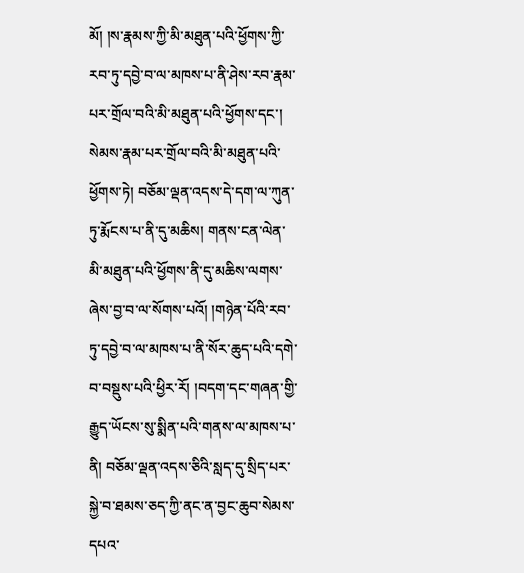མོ། །ས་རྣམས་ཀྱི་མི་མཐུན་པའི་ཕྱོགས་ཀྱི་རབ་ཏུ་དབྱེ་བ་ལ་མཁས་པ་ནི་ཤེས་རབ་རྣམ་པར་གྲོལ་བའི་མི་མཐུན་པའི་ཕྱོགས་དང་། སེམས་རྣམ་པར་གྲོལ་བའི་མི་མཐུན་པའི་ཕྱོགས་ཏེ། བཅོམ་ལྡན་འདས་དེ་དག་ལ་ཀུན་ཏུ་རྨོངས་པ་ནི་དུ་མཆིས། གནས་ངན་ལེན་མི་མཐུན་པའི་ཕྱོགས་ནི་དུ་མཆིས་ལགས་ཞེས་བྱ་བ་ལ་སོགས་པའོ། །གཉེན་པོའི་རབ་ཏུ་དབྱེ་བ་ལ་མཁས་པ་ནི་སོར་ཆུད་པའི་དགེ་བ་བསྡུས་པའི་ཕྱིར་རོ། །བདག་དང་གཞན་གྱི་རྒྱུད་ཡོངས་སུ་སྨིན་པའི་གནས་ལ་མཁས་པ་ནི། བཅོམ་ལྡན་འདས་ཅིའི་སླད་དུ་སྲིད་པར་སྐྱེ་བ་ཐམས་ཅད་ཀྱི་ནང་ན་བྱང་ཆུབ་སེམས་དཔའ་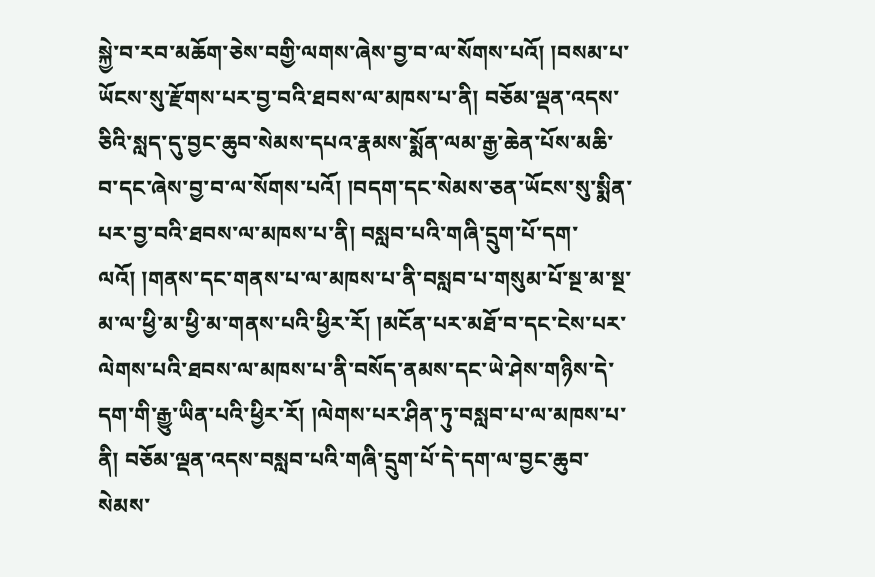སྐྱེ་བ་རབ་མཆོག་ཅེས་བགྱི་ལགས་ཞེས་བྱ་བ་ལ་སོགས་པའོ། །བསམ་པ་ཡོངས་སུ་རྫོགས་པར་བྱ་བའི་ཐབས་ལ་མཁས་པ་ནི། བཅོམ་ལྡན་འདས་ཅིའི་སླད་དུ་བྱང་ཆུབ་སེམས་དཔའ་རྣམས་སྨོན་ལམ་རྒྱ་ཆེན་པོས་མཆི་བ་དང་ཞེས་བྱ་བ་ལ་སོགས་པའོ། །བདག་དང་སེམས་ཅན་ཡོངས་སུ་སྨིན་པར་བྱ་བའི་ཐབས་ལ་མཁས་པ་ནི། བསླབ་པའི་གཞི་དྲུག་པོ་དག་ལའོ། །གནས་དང་གནས་པ་ལ་མཁས་པ་ནི་བསླབ་པ་གསུམ་པོ་སྔ་མ་སྔ་མ་ལ་ཕྱི་མ་ཕྱི་མ་གནས་པའི་ཕྱིར་རོ། །མངོན་པར་མཐོ་བ་དང་ངེས་པར་ལེགས་པའི་ཐབས་ལ་མཁས་པ་ནི་བསོད་ནམས་དང་ཡེ་ཤེས་གཉིས་དེ་དག་གི་རྒྱུ་ཡིན་པའི་ཕྱིར་རོ། །ལེགས་པར་ཤིན་ཏུ་བསླབ་པ་ལ་མཁས་པ་ནི། བཅོམ་ལྡན་འདས་བསླབ་པའི་གཞི་དྲུག་པོ་དེ་དག་ལ་བྱང་ཆུབ་སེམས་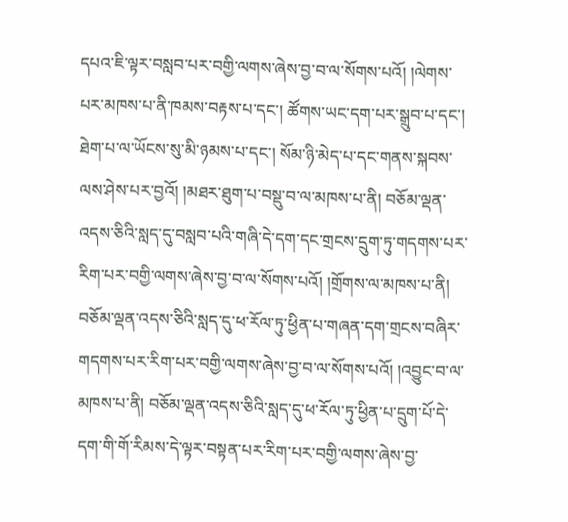དཔའ་ཇི་ལྟར་བསླབ་པར་བགྱི་ལགས་ཞེས་བྱ་བ་ལ་སོགས་པའོ། །ལེགས་པར་མཁས་པ་ནི་ཁམས་བརྟས་པ་དང་། ཚོགས་ཡང་དག་པར་སྒྲུབ་པ་དང་། ཐེག་པ་ལ་ཡོངས་སུ་མི་ཉམས་པ་དང་། སོམ་ཉི་མེད་པ་དང་གནས་སྐབས་ལས་ཤེས་པར་བྱའོ། །མཐར་ཐུག་པ་བསྡུ་བ་ལ་མཁས་པ་ནི། བཅོམ་ལྡན་འདས་ཅིའི་སླད་དུ་བསླབ་པའི་གཞི་དེ་དག་དང་གྲངས་དྲུག་ཏུ་གདགས་པར་རིག་པར་བགྱི་ལགས་ཞེས་བྱ་བ་ལ་སོགས་པའོ། །གྲོགས་ལ་མཁས་པ་ནི། བཅོམ་ལྡན་འདས་ཅིའི་སླད་དུ་ཕ་རོལ་ཏུ་ཕྱིན་པ་གཞན་དག་གྲངས་བཞིར་གདགས་པར་རིག་པར་བགྱི་ལགས་ཞེས་བྱ་བ་ལ་སོགས་པའོ། །འབྱུང་བ་ལ་མཁས་པ་ནི། བཅོམ་ལྡན་འདས་ཅིའི་སླད་དུ་ཕ་རོལ་ཏུ་ཕྱིན་པ་དྲུག་པོ་དེ་དག་གི་གོ་རིམས་དེ་ལྟར་བསྟན་པར་རིག་པར་བགྱི་ལགས་ཞེས་བྱ་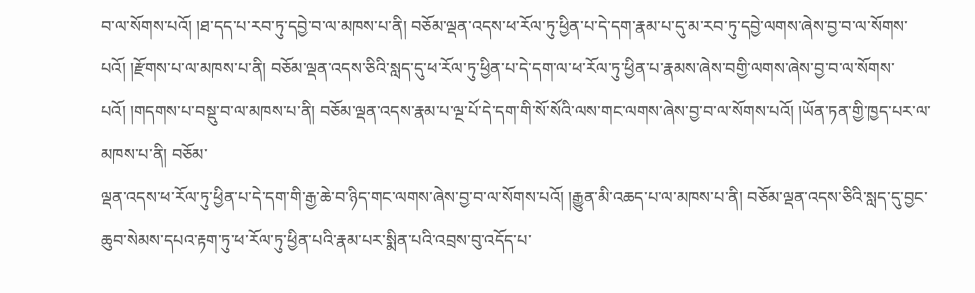བ་ལ་སོགས་པའོ། །ཐ་དད་པ་རབ་ཏུ་དབྱེ་བ་ལ་མཁས་པ་ནི། བཅོམ་ལྡན་འདས་ཕ་རོལ་ཏུ་ཕྱིན་པ་དེ་དག་རྣམ་པ་དུ་མ་རབ་ཏུ་དབྱེ་ལགས་ཞེས་བྱ་བ་ལ་སོགས་པའོ། །རྫོགས་པ་ལ་མཁས་པ་ནི། བཅོམ་ལྡན་འདས་ཅིའི་སླད་དུ་ཕ་རོལ་ཏུ་ཕྱིན་པ་དེ་དག་ལ་ཕ་རོལ་ཏུ་ཕྱིན་པ་རྣམས་ཞེས་བགྱི་ལགས་ཞེས་བྱ་བ་ལ་སོགས་པའོ། །གདགས་པ་བསྡུ་བ་ལ་མཁས་པ་ནི། བཅོམ་ལྡན་འདས་རྣམ་པ་ལྔ་པོ་དེ་དག་གི་སོ་སོའི་ལས་གང་ལགས་ཞེས་བྱ་བ་ལ་སོགས་པའོ། །ཡོན་ཏན་གྱི་ཁྱད་པར་ལ་མཁས་པ་ནི། བཅོམ་
ལྡན་འདས་ཕ་རོལ་ཏུ་ཕྱིན་པ་དེ་དག་གི་རྒྱ་ཆེ་བ་ཉིད་གང་ལགས་ཞེས་བྱ་བ་ལ་སོགས་པའོ། །རྒྱུན་མི་འཆད་པ་ལ་མཁས་པ་ནི། བཅོམ་ལྡན་འདས་ཅིའི་སླད་དུ་བྱང་ཆུབ་སེམས་དཔའ་རྟག་ཏུ་ཕ་རོལ་ཏུ་ཕྱིན་པའི་རྣམ་པར་སྨིན་པའི་འབྲས་བུ་འདོད་པ་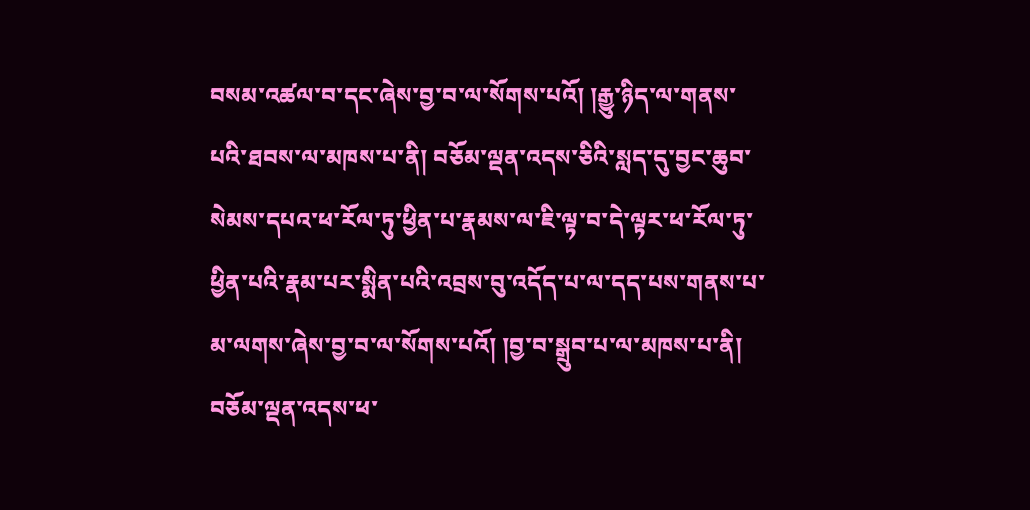བསམ་འཚལ་བ་དང་ཞེས་བྱ་བ་ལ་སོགས་པའོ། །རྒྱུ་ཉིད་ལ་གནས་པའི་ཐབས་ལ་མཁས་པ་ནི། བཅོམ་ལྡན་འདས་ཅིའི་སླད་དུ་བྱང་ཆུབ་སེམས་དཔའ་ཕ་རོལ་ཏུ་ཕྱིན་པ་རྣམས་ལ་ཇི་ལྟ་བ་དེ་ལྟར་ཕ་རོལ་ཏུ་ཕྱིན་པའི་རྣམ་པར་སྨིན་པའི་འབྲས་བུ་འདོད་པ་ལ་དད་པས་གནས་པ་མ་ལགས་ཞེས་བྱ་བ་ལ་སོགས་པའོ། །བྱ་བ་སྒྲུབ་པ་ལ་མཁས་པ་ནི། བཅོམ་ལྡན་འདས་ཕ་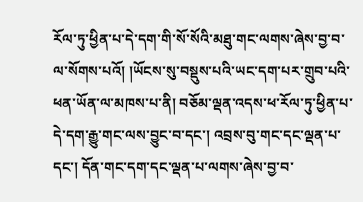རོལ་ཏུ་ཕྱིན་པ་དེ་དག་གི་སོ་སོའི་མཐུ་གང་ལགས་ཞེས་བྱ་བ་ལ་སོགས་པའོ། །ཡོངས་སུ་བསྡུས་པའི་ཡང་དག་པར་གྲུབ་པའི་ཕན་ཡོན་ལ་མཁས་པ་ནི། བཅོམ་ལྡན་འདས་ཕ་རོལ་ཏུ་ཕྱིན་པ་དེ་དག་རྒྱུ་གང་ལས་བྱུང་བ་དང་། འབྲས་བུ་གང་དང་ལྡན་པ་དང་། དོན་གང་དག་དང་ལྡན་པ་ལགས་ཞེས་བྱ་བ་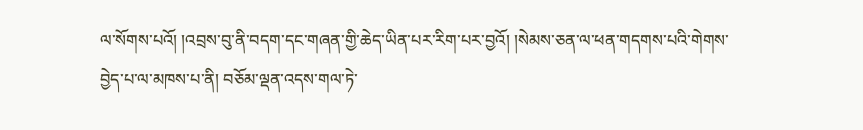ལ་སོགས་པའོ། །འབྲས་བུ་ནི་བདག་དང་གཞན་གྱི་ཆེད་ཡིན་པར་རིག་པར་བྱའོ། །སེམས་ཅན་ལ་ཕན་གདགས་པའི་གེགས་བྱེད་པ་ལ་མཁས་པ་ནི། བཅོམ་ལྡན་འདས་གལ་ཏེ་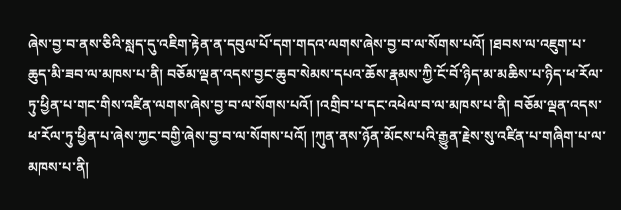ཞེས་བྱ་བ་ནས་ཅིའི་སླད་དུ་འཇིག་རྟེན་ན་དབུལ་པོ་དག་གདའ་ལགས་ཞེས་བྱ་བ་ལ་སོགས་པའོ། །ཐབས་ལ་འཇུག་པ་ཆུད་མི་ཟབ་ལ་མཁས་པ་ནི། བཅོམ་ལྡན་འདས་བྱང་ཆུབ་སེམས་དཔའ་ཆོས་རྣམས་ཀྱི་ངོ་བོ་ཉིད་མ་མཆིས་པ་ཉིད་ཕ་རོལ་ཏུ་ཕྱིན་པ་གང་གིས་འཛིན་ལགས་ཞེས་བྱ་བ་ལ་སོགས་པའོ། །འགྲིབ་པ་དང་འཕེལ་བ་ལ་མཁས་པ་ནི། བཅོམ་ལྡན་འདས་ཕ་རོལ་ཏུ་ཕྱིན་པ་ཞེས་ཀྱང་བགྱི་ཞེས་བྱ་བ་ལ་སོགས་པའོ། །ཀུན་ནས་ཉོན་མོངས་པའི་རྒྱུན་རྗེས་སུ་འཛིན་པ་གཞིག་པ་ལ་མཁས་པ་ནི།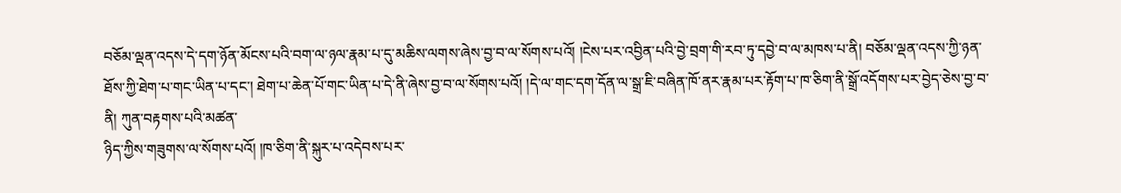བཅོམ་ལྡན་འདས་དེ་དག་ཉོན་མོངས་པའི་བག་ལ་ཉལ་རྣམ་པ་དུ་མཆིས་ལགས་ཞེས་བྱ་བ་ལ་སོགས་པའོ། །ངེས་པར་འབྱིན་པའི་བྱེ་བྲག་གི་རབ་ཏུ་དབྱེ་བ་ལ་མཁས་པ་ནི། བཅོམ་ལྡན་འདས་ཀྱི་ཉན་ཐོས་ཀྱི་ཐེག་པ་གང་ཡིན་པ་དང་། ཐེག་པ་ཆེན་པོ་གང་ཡིན་པ་དེ་ནི་ཞེས་བྱ་བ་ལ་སོགས་པའོ། །དེ་ལ་གང་དག་དོན་ལ་སྒྲ་ཇི་བཞིན་ཁོ་ནར་རྣམ་པར་རྟོག་པ་ཁ་ཅིག་ནི་སྒྲོ་འདོགས་པར་བྱེད་ཅེས་བྱ་བ་ནི། ཀུན་བརྟགས་པའི་མཚན་
ཉིད་ཀྱིས་གཟུགས་ལ་སོགས་པའོ། །ཁ་ཅིག་ནི་སྐུར་པ་འདེབས་པར་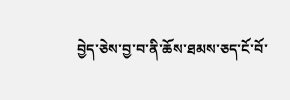བྱེད་ཅེས་བྱ་བ་ནི་ཆོས་ཐམས་ཅད་ངོ་བོ་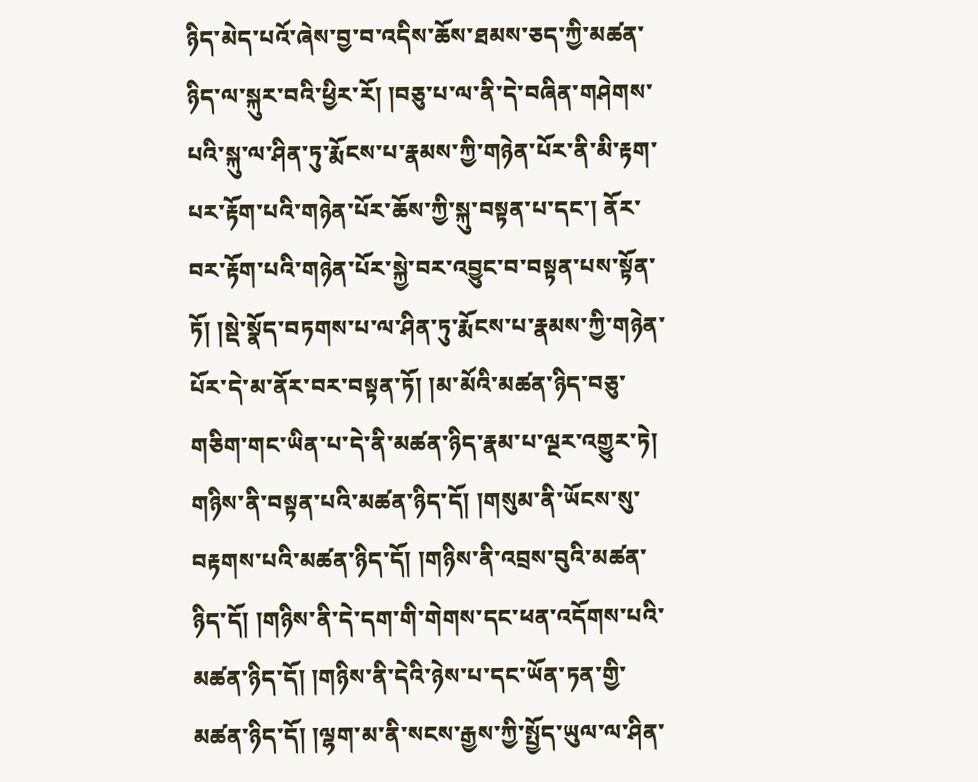ཉིད་མེད་པའོ་ཞེས་བྱ་བ་འདིས་ཆོས་ཐམས་ཅད་ཀྱི་མཚན་ཉིད་ལ་སྐུར་བའི་ཕྱིར་རོ། །བཅུ་པ་ལ་ནི་དེ་བཞིན་གཤེགས་པའི་སྐུ་ལ་ཤིན་ཏུ་རྨོངས་པ་རྣམས་ཀྱི་གཉེན་པོར་ནི་མི་རྟག་པར་རྟོག་པའི་གཉེན་པོར་ཆོས་ཀྱི་སྐུ་བསྟན་པ་དང་། ནོར་བར་རྟོག་པའི་གཉེན་པོར་སྐྱེ་བར་འབྱུང་བ་བསྟན་པས་སྟོན་ཏོ། །སྡེ་སྣོད་བཏགས་པ་ལ་ཤིན་ཏུ་རྨོངས་པ་རྣམས་ཀྱི་གཉེན་པོར་དེ་མ་ནོར་བར་བསྟན་ཏོ། །མ་མོའི་མཚན་ཉིད་བཅུ་གཅིག་གང་ཡིན་པ་དེ་ནི་མཚན་ཉིད་རྣམ་པ་ལྔར་འགྱུར་ཏེ། གཉིས་ནི་བསྟན་པའི་མཚན་ཉིད་དོ། །གསུམ་ནི་ཡོངས་སུ་བརྟགས་པའི་མཚན་ཉིད་དོ། །གཉིས་ནི་འབྲས་བུའི་མཚན་ཉིད་དོ། །གཉིས་ནི་དེ་དག་གི་གེགས་དང་ཕན་འདོགས་པའི་མཚན་ཉིད་དོ། །གཉིས་ནི་དེའི་ཉེས་པ་དང་ཡོན་ཏན་གྱི་མཚན་ཉིད་དོ། །ལྷག་མ་ནི་སངས་རྒྱས་ཀྱི་སྤྱོད་ཡུལ་ལ་ཤིན་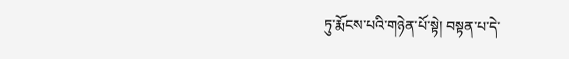ཏུ་རྨོངས་པའི་གཉེན་པོ་སྟེ། བསྟན་པ་དེ་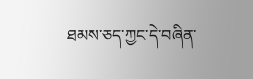ཐམས་ཅད་ཀྱང་དེ་བཞིན་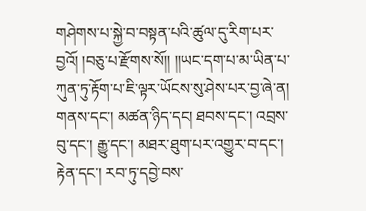གཤེགས་པ་སྐྱེ་བ་བསྟན་པའི་ཚུལ་དུ་རིག་པར་བྱའོ། །བཅུ་པ་རྫོགས་སོ།། །།ཡང་དག་པ་མ་ཡིན་པ་ཀུན་ཏུ་རྟོག་པ་ཇི་ལྟར་ཡོངས་སུ་ཤེས་པར་བྱ་ཞེ་ན། གནས་དང་། མཚན་ཉིད་དང། ཐབས་དང་། འབྲས་བུ་དང་། རྒྱུ་དང་། མཐར་ཐུག་པར་འགྱུར་བ་དང་། རྟེན་དང་། རབ་ཏུ་དབྱེ་བས་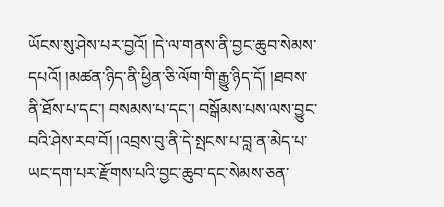ཡོངས་སུ་ཤེས་པར་བྱའོ། །དེ་ལ་གནས་ནི་བྱང་ཆུབ་སེམས་དཔའོ། །མཚན་ཉིད་ནི་ཕྱིན་ཅི་ལོག་གི་རྒྱུ་ཉིད་དོ། །ཐབས་ནི་ཐོས་པ་དང་། བསམས་པ་དང་། བསྒོམས་པས་ལས་བྱུང་བའི་ཤེས་རབ་བོ། །འབྲས་བུ་ནི་དེ་སྤངས་པ་བླ་ན་མེད་པ་ཡང་དག་པར་རྫོགས་པའི་བྱང་ཆུབ་དང་སེམས་ཅན་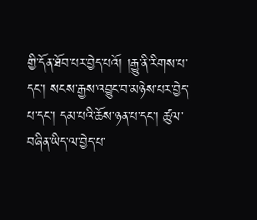གྱི་དོན་ཐོབ་པར་བྱེད་པའོ། །རྒྱུ་ནི་རིགས་པ་དང་། སངས་རྒྱས་འབྱུང་བ་མཉེས་པར་བྱེད་པ་དང་། དམ་པའི་ཆོས་ཉན་པ་དང་། ཚུལ་བཞིན་ཡིད་ལ་བྱེད་པ་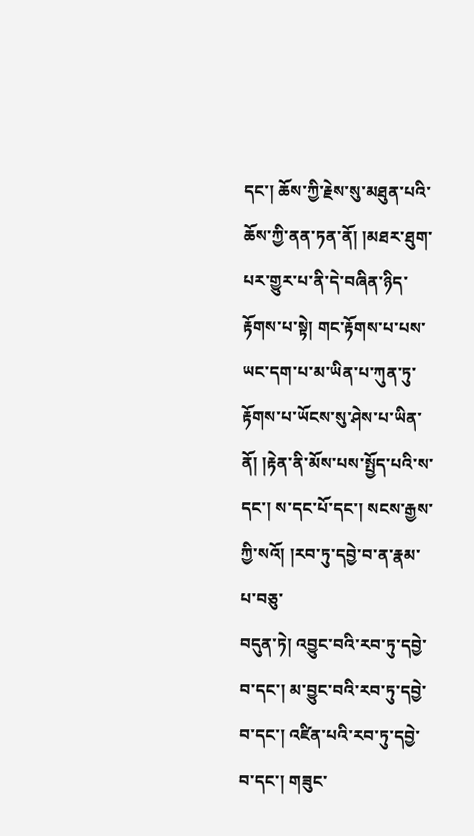དང་། ཆོས་ཀྱི་རྗེས་སུ་མཐུན་པའི་ཆོས་ཀྱི་ནན་ཏན་ནོ། །མཐར་ཐུག་པར་གྱུར་པ་ནི་དེ་བཞིན་ཉིད་རྟོགས་པ་སྟེ། གང་རྟོགས་པ་པས་ཡང་དག་པ་མ་ཡིན་པ་ཀུན་ཏུ་རྟོགས་པ་ཡོངས་སུ་ཤེས་པ་ཡིན་ནོ། །རྟེན་ནི་མོས་པས་སྤྱོད་པའི་ས་དང་། ས་དང་པོ་དང་། སངས་རྒྱས་ཀྱི་སའོ། །རབ་ཏུ་དབྱེ་བ་ན་རྣམ་པ་བཅུ་
བདུན་ཏེ། འབྱུང་བའི་རབ་ཏུ་དབྱེ་བ་དང་། མ་བྱུང་བའི་རབ་ཏུ་དབྱེ་བ་དང་། འཛིན་པའི་རབ་ཏུ་དབྱེ་བ་དང་། གཟུང་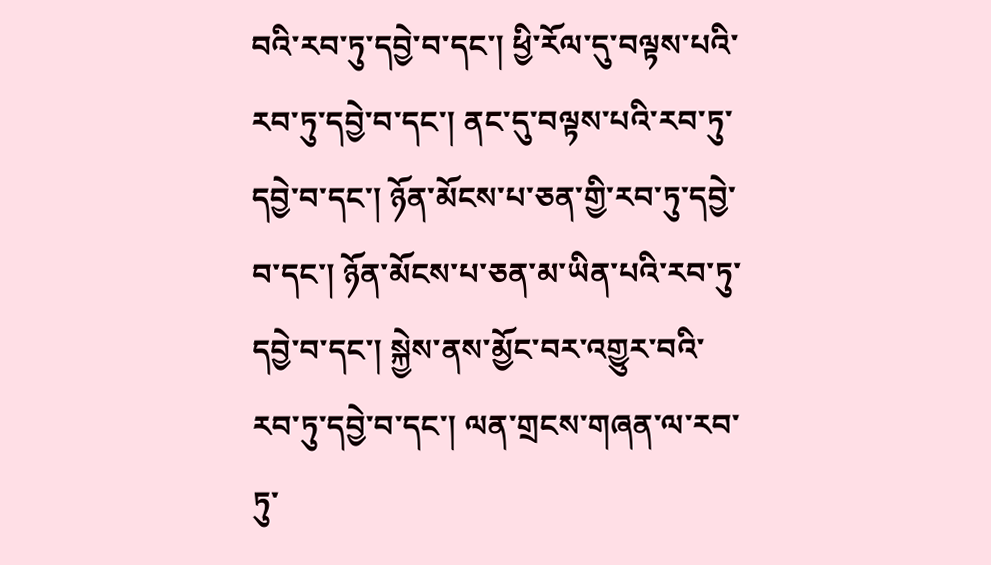བའི་རབ་ཏུ་དབྱེ་བ་དང་། ཕྱི་རོལ་དུ་བལྟས་པའི་རབ་ཏུ་དབྱེ་བ་དང་། ནང་དུ་བལྟས་པའི་རབ་ཏུ་དབྱེ་བ་དང་། ཉོན་མོངས་པ་ཅན་གྱི་རབ་ཏུ་དབྱེ་བ་དང་། ཉོན་མོངས་པ་ཅན་མ་ཡིན་པའི་རབ་ཏུ་དབྱེ་བ་དང་། སྐྱེས་ནས་མྱོང་བར་འགྱུར་བའི་རབ་ཏུ་དབྱེ་བ་དང་། ལན་གྲངས་གཞན་ལ་རབ་ཏུ་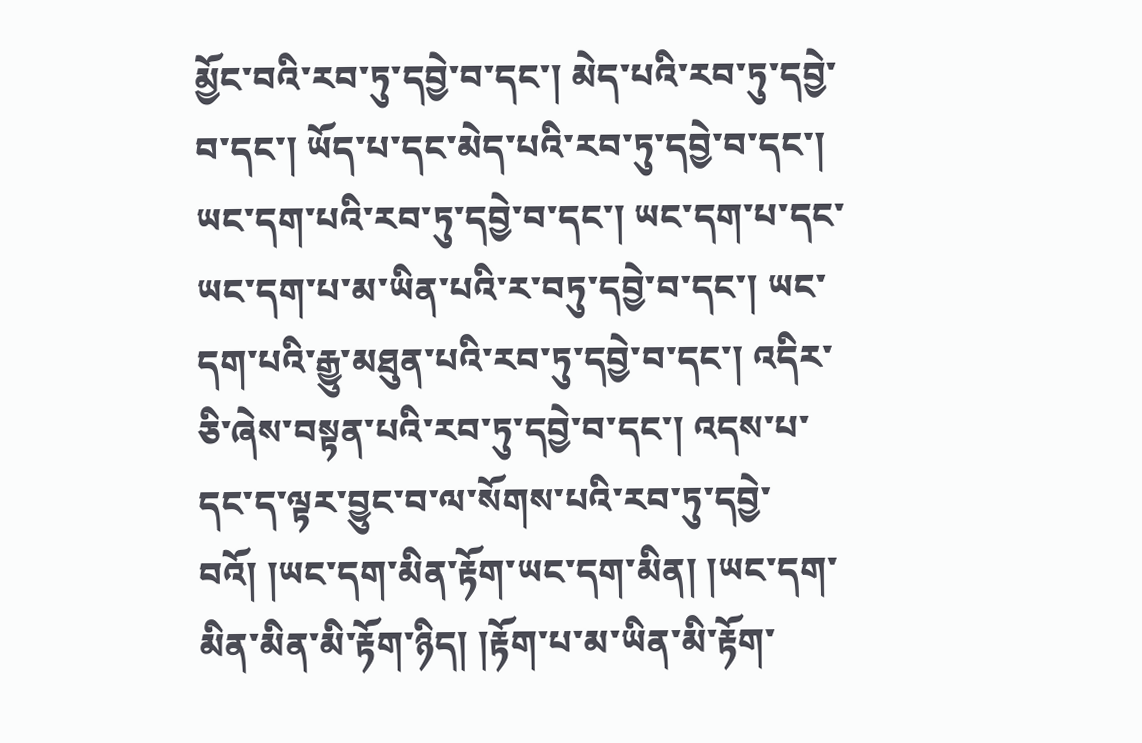མྱོང་བའི་རབ་ཏུ་དབྱེ་བ་དང་། མེད་པའི་རབ་ཏུ་དབྱེ་བ་དང་། ཡོད་པ་དང་མེད་པའི་རབ་ཏུ་དབྱེ་བ་དང་། ཡང་དག་པའི་རབ་ཏུ་དབྱེ་བ་དང་། ཡང་དག་པ་དང་ཡང་དག་པ་མ་ཡིན་པའི་ར་བཏུ་དབྱེ་བ་དང་། ཡང་དག་པའི་རྒྱུ་མཐུན་པའི་རབ་ཏུ་དབྱེ་བ་དང་། འདིར་ཅི་ཞེས་བསྟན་པའི་རབ་ཏུ་དབྱེ་བ་དང་། འདས་པ་དང་ད་ལྟར་བྱུང་བ་ལ་སོགས་པའི་རབ་ཏུ་དབྱེ་བའོ། །ཡང་དག་མིན་རྟོག་ཡང་དག་མིན། །ཡང་དག་མིན་མིན་མི་རྟོག་ཉིད། །རྟོག་པ་མ་ཡིན་མི་རྟོག་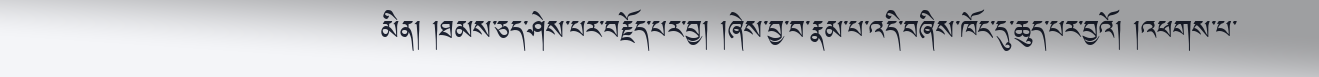མིན། །ཐམས་ཅད་ཤེས་པར་བརྗོད་པར་བྱ། །ཞེས་བྱ་བ་རྣམ་པ་འདི་བཞིས་ཁོང་དུ་ཆུད་པར་བྱའོ། །འཕགས་པ་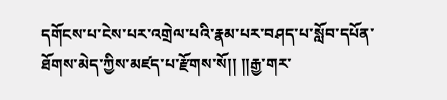དགོངས་པ་ངེས་པར་འགྲེལ་པའི་རྣམ་པར་བཤད་པ་སློབ་དཔོན་ཐོགས་མེད་ཀྱིས་མཛད་པ་རྫོགས་སོ།། །།རྒྱ་གར་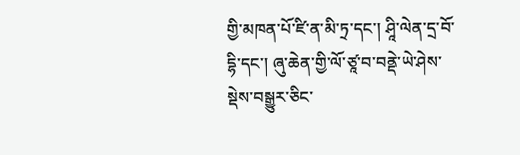གྱི་མཁན་པོ་ཛི་ན་མི་ཏྲ་དང་། ཤཱི་ལེན་དྲ་བོ་དྷི་དང་། ཞུ་ཆེན་གྱི་ལོ་ཙཱ་བ་བནྡེ་ཡེ་ཤེས་སྡེས་བསྒྱུར་ཅིང་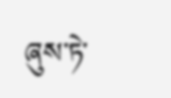ཞུས་ཏེ་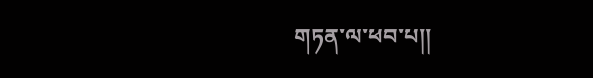གཏན་ལ་ཕབ་པ།།